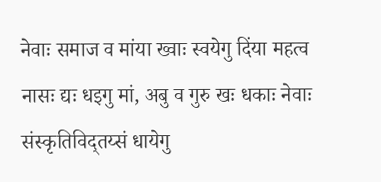नेवाः समाज व मांया ख्वाः स्वयेगु दिंया महत्व
नासः द्यः धइगु मां, अबु व गुरु खः धकाः नेवाः संस्कृतिविद्तय्सं धायेगु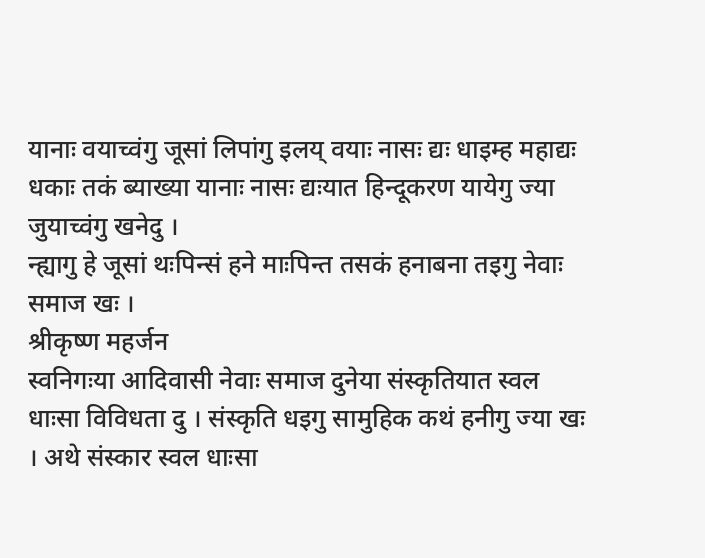यानाः वयाच्वंगु जूसां लिपांगु इलय् वयाः नासः द्यः धाइम्ह महाद्यः धकाः तकं ब्याख्या यानाः नासः द्यःयात हिन्दूकरण यायेगु ज्या जुयाच्वंगु खनेदु ।
न्ह्यागु हे जूसां थःपिन्सं हने माःपिन्त तसकं हनाबना तइगु नेवाः समाज खः ।
श्रीकृष्ण महर्जन
स्वनिगःया आदिवासी नेवाः समाज दुनेया संस्कृतियात स्वल धाःसा विविधता दु । संस्कृति धइगु सामुहिक कथं हनीगु ज्या खः । अथे संस्कार स्वल धाःसा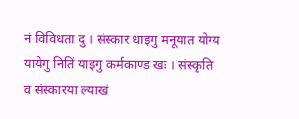नं विविधता दु । संस्कार धाइगु मनूयात योग्य यायेगु नितिं याइगु कर्मकाण्ड खः । संस्कृति व संस्कारया ल्याखं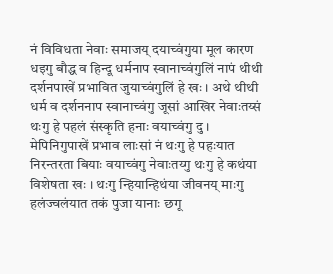नं विविधता नेवाः समाजय् दयाच्वंगुया मूल कारण धइगु बौद्ध व हिन्दू धर्मनाप स्वानाच्वंगुलिं नापं थीथी दर्शनपाखें प्रभावित जुयाच्वंगुलिं हे खः । अथे थीथी धर्म व दर्शननाप स्वानाच्वंगु जूसां आखिर नेवाःतय्सं थःगु हे पहलं संस्कृति हनाः वयाच्वंगु दु । मेपिनिगुपाखें प्रभाव लाःसां नं थःगु हे पहःयात निरन्तरता बियाः वयाच्वंगु नेवाःतय्गु थःगु हे कथंया विशेषता खः । थःगु न्हियान्हिथंया जीवनय् माःगु हलंज्वलंयात तकं पुजा यानाः छगू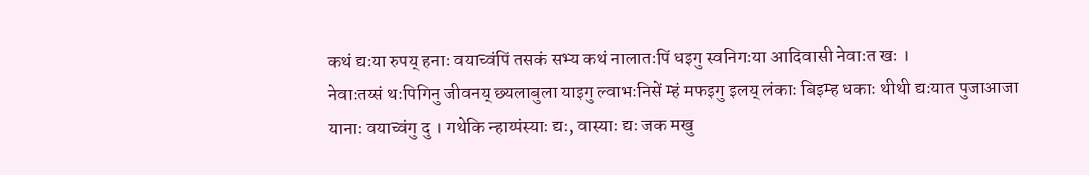कथं द्यःया रुपय् हनाः वयाच्वंपिं तसकं सभ्य कथं नालातःपिं धइगु स्वनिगःया आदिवासी नेवाःत खः ।
नेवाःतय्सं थःपिगिनु जीवनय् छ्यलाबुला याइगु ल्वाभःनिसें म्हं मफइगु इलय् लंकाः बिइम्ह धकाः थीथी द्यःयात पुजाआजा यानाः वयाच्वंगु दु । गथेकि न्हाय्पंस्याः द्यः, वास्याः द्यः जक मखु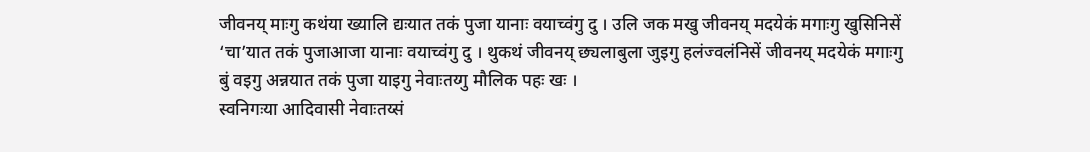जीवनय् माःगु कथंया ख्यालि द्यःयात तकं पुजा यानाः वयाच्वंगु दु । उलि जक मखु जीवनय् मदयेकं मगाःगु खुसिनिसें ‘चा’यात तकं पुजाआजा यानाः वयाच्वंगु दु । थुकथं जीवनय् छ्यलाबुला जुइगु हलंज्वलंनिसें जीवनय् मदयेकं मगाःगु बुं वइगु अन्नयात तकं पुजा याइगु नेवाःतय्गु मौलिक पहः खः ।
स्वनिगःया आदिवासी नेवाःतय्सं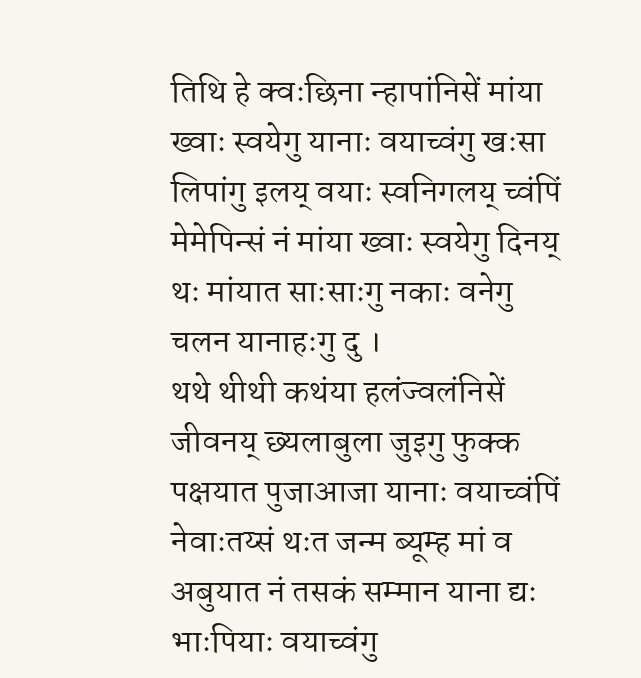तिथि हे क्वःछिना न्हापांनिसें मांया ख्वाः स्वयेगु यानाः वयाच्वंगु खःसा लिपांगु इलय् वयाः स्वनिगलय् च्वंपिं मेमेपिन्सं नं मांया ख्वाः स्वयेगु दिनय् थः मांयात साःसाःगु नकाः वनेगु चलन यानाहःगु दु ।
थथे थीथी कथंया हलंज्वलंनिसें जीवनय् छ्यलाबुला जुइगु फुक्क पक्षयात पुजाआजा यानाः वयाच्वंपिं नेवाःतय्सं थःत जन्म ब्यूम्ह मां व अबुयात नं तसकं सम्मान याना द्यः भाःपियाः वयाच्वंगु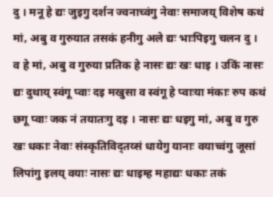दु । मनू हे द्यः जुइगु दर्शन ज्वनाच्वंगु नेवाः समाजय् विशेष कथं मां, अबु व गुरुयात तसकं हनीगु अले द्यः भाःपिइगु चलन दु । व हे मां, अबु व गुरुया प्रतिक हे नासः द्यः खः धाइ । उकिं नासः द्यः दुथाय् स्वंगू प्वाः दइ मखुसा व स्वंगू हे प्वाःया मंकाः रुप कथं छगू प्वाः जक नं तयातःगु दइ । नासः द्यः धइगु मां, अबु व गुरु खः धकाः नेवाः संस्कृतिविद्तय्सं धायेगु यानाः वयाच्वंगु जूसां लिपांगु इलय् वयाः नासः द्यः धाइम्ह महाद्यः धकाः तकं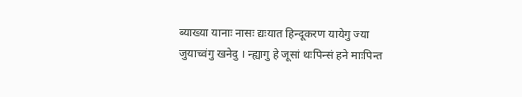ब्याख्या यानाः नासः द्यःयात हिन्दूकरण यायेगु ज्या जुयाच्वंगु खनेदु । न्ह्यागु हे जूसां थःपिन्सं हने माःपिन्त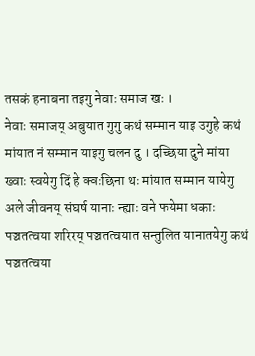तसकं हनाबना तइगु नेवाः समाज खः ।
नेवाः समाजय् अबुयात गुगु कथं सम्मान याइ उगुहे कथं मांयात नं सम्मान याइगु चलन दु । दच्छिया दुने मांया ख्वाः स्वयेगु दिं हे क्वःछिना थः मांयात सम्मान यायेगु अले जीवनय् संघर्ष यानाः न्ह्याः वने फयेमा धकाः पञ्चतत्वया शरिरय् पञ्चतत्वयात सन्तुलित यानातयेगु कथं पञ्चतत्वया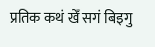प्रतिक कथं खेँ सगं बिइगु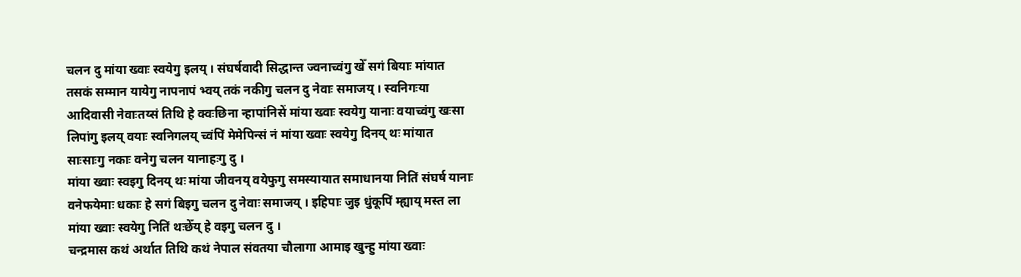चलन दु मांया ख्वाः स्वयेगु इलय् । संघर्षवादी सिद्धान्त ज्वनाच्वंगु खेँ सगं बियाः मांयात तसकं सम्मान यायेगु नापनापं भ्वय् तकं नकीगु चलन दु नेवाः समाजय् । स्वनिगःया आदिवासी नेवाःतय्सं तिथि हे क्वःछिना न्हापांनिसें मांया ख्वाः स्वयेगु यानाः वयाच्वंगु खःसा लिपांगु इलय् वयाः स्वनिगलय् च्वंपिं मेमेपिन्सं नं मांया ख्वाः स्वयेगु दिनय् थः मांयात साःसाःगु नकाः वनेगु चलन यानाहःगु दु ।
मांया ख्वाः स्वइगु दिनय् थः मांया जीवनय् वयेफुगु समस्यायात समाधानया नितिं संघर्ष यानाः वनेफयेमाः धकाः हे सगं बिइगु चलन दु नेवाः समाजय् । इहिपाः जुइ धुंकूपिं म्ह्याय् मस्त ला मांया ख्वाः स्वयेगु नितिं थःछेँय् हे वइगु चलन दु ।
चन्द्रमास कथं अर्थात तिथि कथं नेपाल संवतया चौलागा आमाइ खुन्हु मांया ख्वाः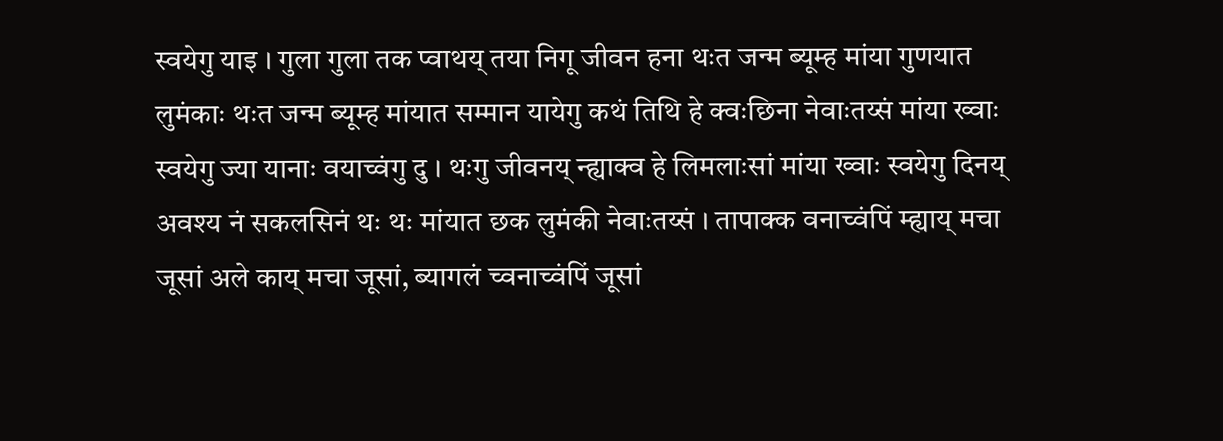स्वयेगु याइ । गुला गुला तक प्वाथय् तया निगू जीवन हना थःत जन्म ब्यूम्ह मांया गुणयात लुमंकाः थःत जन्म ब्यूम्ह मांयात सम्मान यायेगु कथं तिथि हे क्वःछिना नेवाःतय्सं मांया ख्वाः स्वयेगु ज्या यानाः वयाच्वंगु दु । थःगु जीवनय् न्ह्याक्व हे लिमलाःसां मांया ख्वाः स्वयेगु दिनय् अवश्य नं सकलसिनं थः थः मांयात छक लुमंकी नेवाःतय्सं । तापाक्क वनाच्वंपिं म्ह्याय् मचा जूसां अले काय् मचा जूसां, ब्यागलं च्वनाच्वंपिं जूसां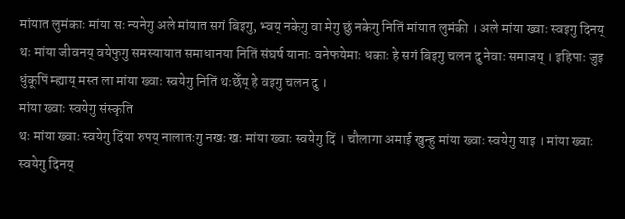मांयात लुमंकाः मांया सः न्यनेगु अले मांयात सगं बिइगु, भ्वय् नकेगु वा मेगु छुं नकेगु नितिं मांयात लुमंकी । अले मांया ख्वाः स्वइगु दिनय् थः मांया जीवनय् वयेफुगु समस्यायात समाधानया नितिं संघर्ष यानाः वनेफयेमाः धकाः हे सगं बिइगु चलन दु नेवाः समाजय् । इहिपाः जुइ धुंकूपिं म्ह्याय् मस्त ला मांया ख्वाः स्वयेगु नितिं थःछेँय् हे वइगु चलन दु ।
मांया ख्वाः स्वयेगु संस्कृति
थः मांया ख्वाः स्वयेगु दिंया रुपय् नालातःगु नखः खः मांया ख्वाः स्वयेगु दिं । चौलागा अमाई खुन्हु मांया ख्वाः स्वयेगु याइ । मांया ख्वाः स्वयेगु दिनय्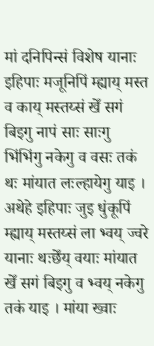मां दनिपिन्सं विशेष यानाः इहिपाः मजूनिपिं म्ह्याय् मस्त व काय् मस्तय्सं खेँ सगं बिइगु नापं साः साःगु भिंभिंगु नकेगु व वसः तकं थः मांयात लःल्हायेगु याइ ।
अथेहे इहिपाः जुइ धुंकूपिं म्ह्याय् मस्तय्सं ला भ्वय् ज्वरे यानाः थःछेँय् वयाः मांयात खेँ सगं बिइगु व भ्वय् नकेगु तकं याइ । मांया ख्वाः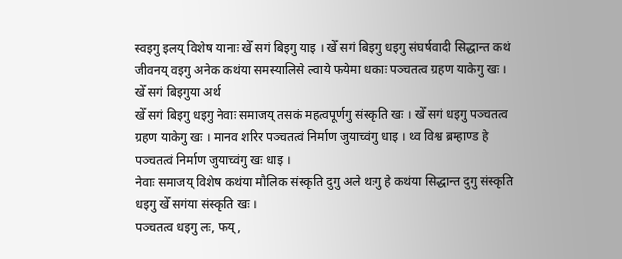स्वइगु इलय् विशेष यानाः खेँ सगं बिइगु याइ । खेँ सगं बिइगु धइगु संघर्षवादी सिद्धान्त कथं जीवनय् वइगु अनेक कथंया समस्यालिसे ल्वाये फयेमा धकाः पञ्चतत्व ग्रहण याकेगु खः ।
खेँ सगं बिइगुया अर्थ
खेँ सगं बिइगु धइगु नेवाः समाजय् तसकं महत्वपूर्णगु संस्कृति खः । खेँ सगं धइगु पञ्चतत्व ग्रहण याकेगु खः । मानव शरिर पञ्चतत्वं निर्माण जुयाच्वंगु धाइ । थ्व विश्व ब्रम्हाण्ड हे पञ्चतत्वं निर्माण जुयाच्वंगु खः धाइ ।
नेवाः समाजय् विशेष कथंया मौलिक संस्कृति दुगु अले थःगु हे कथंया सिद्धान्त दुगु संस्कृति धइगु खेँ सगंया संस्कृति खः ।
पञ्चतत्व धइगु लः, फय्,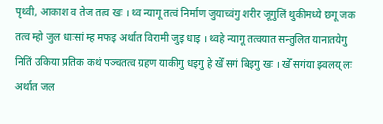पृथ्वी, आकाश व तेज तत्व खः । थ्व न्यागू तत्वं निर्माण जुयाच्वंगु शरीर जूगुलिं थुकीमध्ये छगू जक तत्व म्हो जुल धाःसां म्ह मफइ अर्थात विरामी जुइ धाइ । थ्वहे न्यागू तत्वयात सन्तुलित यानातयेगु नितिं उकिया प्रतिक कथं पञ्चतत्व ग्रहण याकीगु धइगु हे खेँ सगं बिइगु खः । खेँ सगंया झ्वलय् लः अर्थात जल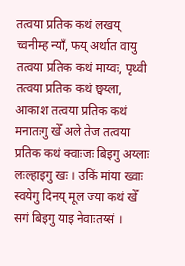तत्वया प्रतिक कथं लखय् च्वनीम्ह न्याँ, फय् अर्थात वायु तत्वया प्रतिक कथं माय्वः, पृथ्वी तत्वया प्रतिक कथं छ्वय्ला, आकाश तत्वया प्रतिक कथं मनातःगु खेँ अले तेज तत्वया प्रतिक कथं क्वाःजः बिइगु अय्लाः लःल्हाइगु खः । उकिं मांया ख्वाः स्वयेगु दिनय् मूल ज्या कथं खेँ सगं बिइगु याइ नेवाःतय्सं ।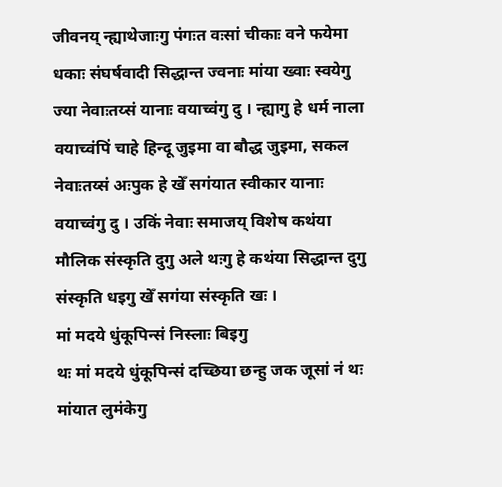जीवनय् न्ह्याथेजाःगु पंगःत वःसां चीकाः वने फयेमा धकाः संघर्षवादी सिद्धान्त ज्वनाः मांया ख्वाः स्वयेगु ज्या नेवाःतय्सं यानाः वयाच्वंगु दु । न्ह्यागु हे धर्म नाला वयाच्वंपिं चाहे हिन्दू जुइमा वा बौद्ध जुइमा, सकल नेवाःतय्सं अःपुक हे खेँ सगंयात स्वीकार यानाः वयाच्वंगु दु । उकिं नेवाः समाजय् विशेष कथंया मौलिक संस्कृति दुगु अले थःगु हे कथंया सिद्धान्त दुगु संस्कृति धइगु खेँ सगंया संस्कृति खः ।
मां मदये धुंकूपिन्सं निस्लाः बिइगु
थः मां मदये धुंकूपिन्सं दच्छिया छन्हु जक जूसां नं थः मांयात लुमंकेगु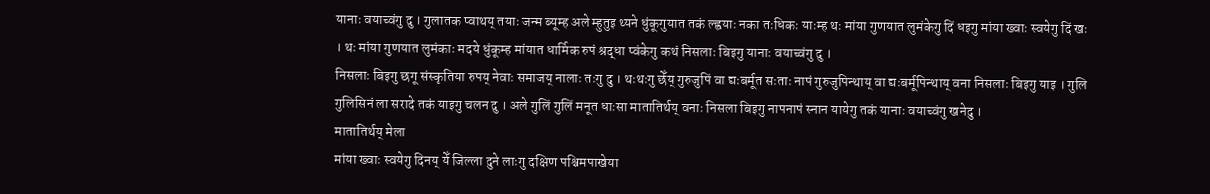यानाः वयाच्वंगु दु । गुलातक प्वाथय् तयाः जन्म ब्यूम्ह अले म्हुतुइ थ्यने धुंकूगुयात तकं ल्ह्वयाः नका तःधिकः याःम्ह थः मांया गुणयात लुमंकेगु दिं धइगु मांया ख्वाः स्वयेगु दिं खः । थः मांया गुणयात लुमंकाः मदये धुंकूम्ह मांयात धार्मिक रुपं श्रद्धा प्वंकेगु कथं निसलाः बिइगु यानाः वयाच्वंगु दु ।
निसलाः बिइगु छगू संस्कृतिया रुपय् नेवाः समाजय् नालाः तःगु दु । थःथःगु छेँय् गुरुजुपिं वा द्यःबर्मूत सःताः नापं गुरुजुपिन्थाय् वा द्यःबर्मूपिन्थाय् वना निसलाः बिइगु याइ । गुलि गुलिसिनं ला सरादे तकं याइगु चलन दु । अले गुलिं गुलिं मनूत धाःसा मातातिर्थय् वनाः निसला बिइगु नापनापं स्नान यायेगु तकं यानाः वयाच्वंगु खनेदु ।
मातातिर्थय् मेला
मांया ख्वाः स्वयेगु दिनय् येँ जिल्ला दुने लाःगु दक्षिण पश्चिमपाखेया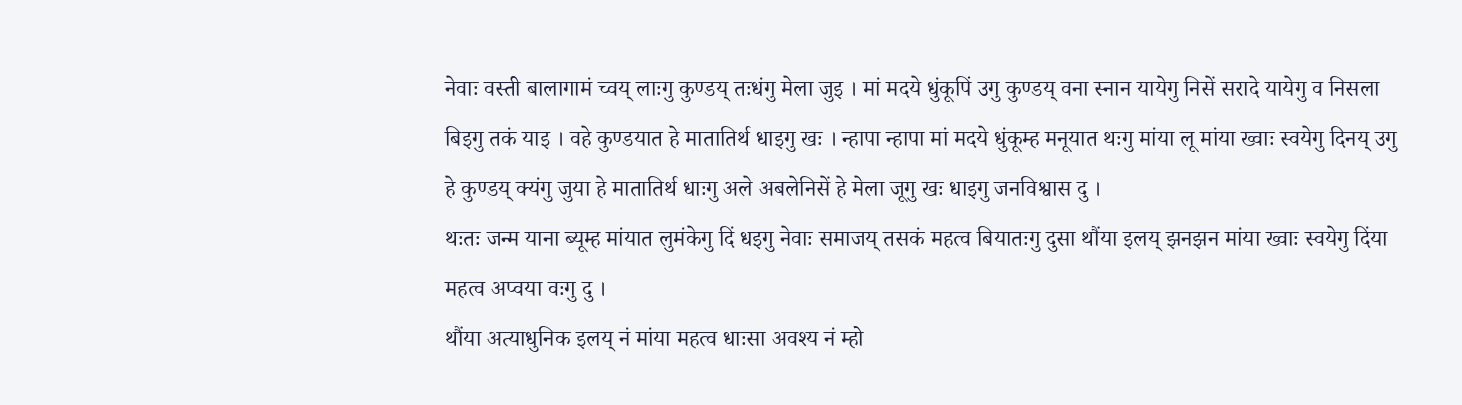नेवाः वस्ती बालागामं च्वय् लाःगु कुण्डय् तःधंगु मेला जुइ । मां मदये धुंकूपिं उगु कुण्डय् वना स्नान यायेगु निसें सरादे यायेगु व निसला बिइगु तकं याइ । वहे कुण्डयात हे मातातिर्थ धाइगु खः । न्हापा न्हापा मां मदये धुंकूम्ह मनूयात थःगु मांया लू मांया ख्वाः स्वयेगु दिनय् उगु हे कुण्डय् क्यंगु जुया हे मातातिर्थ धाःगु अले अबलेनिसें हे मेला जूगु खः धाइगु जनविश्वास दु ।
थःतः जन्म याना ब्यूम्ह मांयात लुमंकेगु दिं धइगु नेवाः समाजय् तसकं महत्व बियातःगु दुसा थौंया इलय् झनझन मांया ख्वाः स्वयेगु दिंया महत्व अप्वया वःगु दु ।
थौंया अत्याधुनिक इलय् नं मांया महत्व धाःसा अवश्य नं म्हो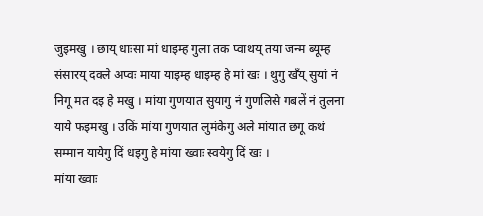जुइमखु । छाय् धाःसा मां धाइम्ह गुला तक प्वाथय् तया जन्म ब्यूम्ह संसारय् दक्ले अप्वः माया याइम्ह धाइम्ह हे मां खः । थुगु खँय् सुयां नं निगू मत दइ हे मखु । मांया गुणयात सुयागु नं गुणलिसे गबलें नं तुलना याये फइमखु । उकिं मांया गुणयात लुमंकेगु अले मांयात छगू कथं सम्मान यायेगु दिं धइगु हे मांया ख्वाः स्वयेगु दिं खः ।
मांया ख्वाः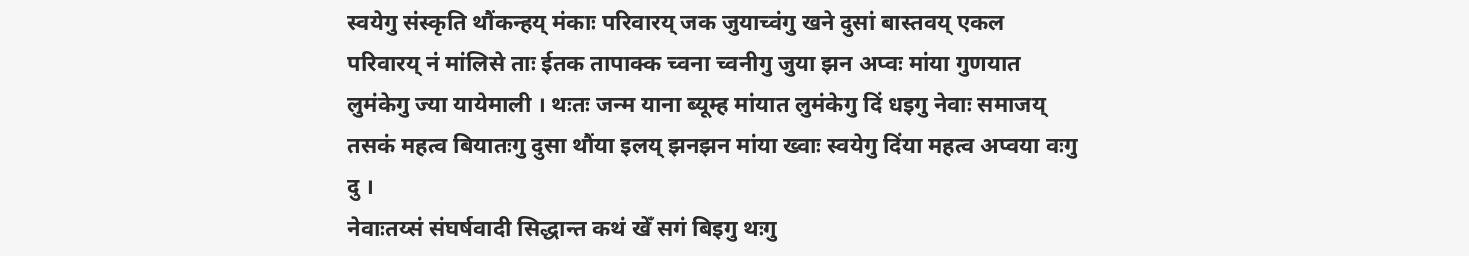स्वयेगु संस्कृति थौंकन्हय् मंकाः परिवारय् जक जुयाच्वंगु खने दुसां बास्तवय् एकल परिवारय् नं मांलिसे ताः ईतक तापाक्क च्वना च्वनीगु जुया झन अप्वः मांया गुणयात लुमंकेगु ज्या यायेमाली । थःतः जन्म याना ब्यूम्ह मांयात लुमंकेगु दिं धइगु नेवाः समाजय् तसकं महत्व बियातःगु दुसा थौंया इलय् झनझन मांया ख्वाः स्वयेगु दिंया महत्व अप्वया वःगु दु ।
नेवाःतय्सं संघर्षवादी सिद्धान्त कथं खेँ सगं बिइगु थःगु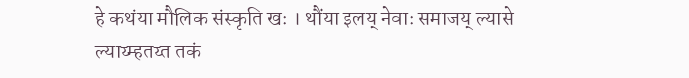हे कथंया मौलिक संस्कृति खः । थौंया इलय् नेवाः समाजय् ल्यासे ल्याय्म्हतय्त तकं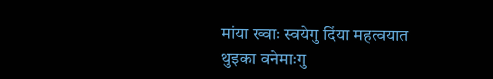मांया ख्वाः स्वयेगु दिंया महत्वयात थुइका वनेमाःगु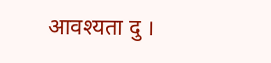आवश्यता दु ।